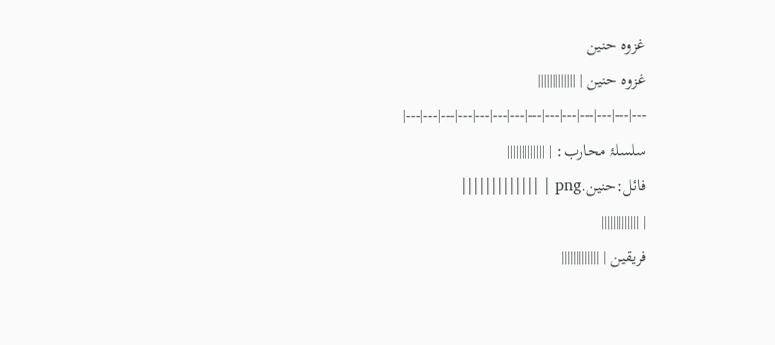غزوہ حنین
غزوہ حنین | |||||||||||||
---|---|---|---|---|---|---|---|---|---|---|---|---|---|
سلسلۂ محارب: | |||||||||||||
فائل:حنین.png | |||||||||||||
| |||||||||||||
فریقین | |||||||||||||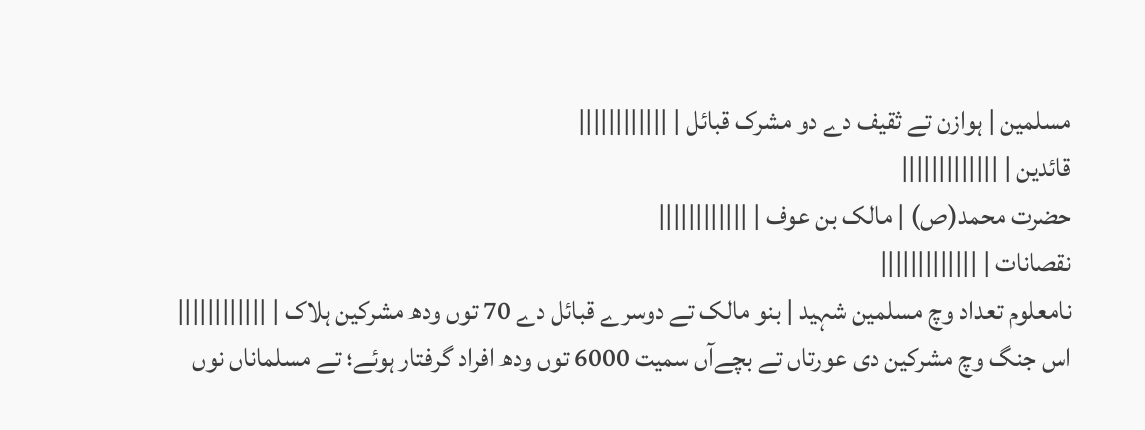مسلمین | ہوازن تے ثقیف دے دو مشرک قبائل | ||||||||||||
قائدین | |||||||||||||
حضرت محمد(ص) | مالک بن عوف | ||||||||||||
نقصانات | |||||||||||||
نامعلوم تعداد وچ مسلمین شہید | بنو مالک تے دوسرے قبائل دے 70 توں ودھ مشرکین ہلاک | ||||||||||||
اس جنگ وچ مشرکین دی عورتاں تے بچےآں سمیت 6000 توں ودھ افراد گرفتار ہوئے؛ تے مسلماناں نوں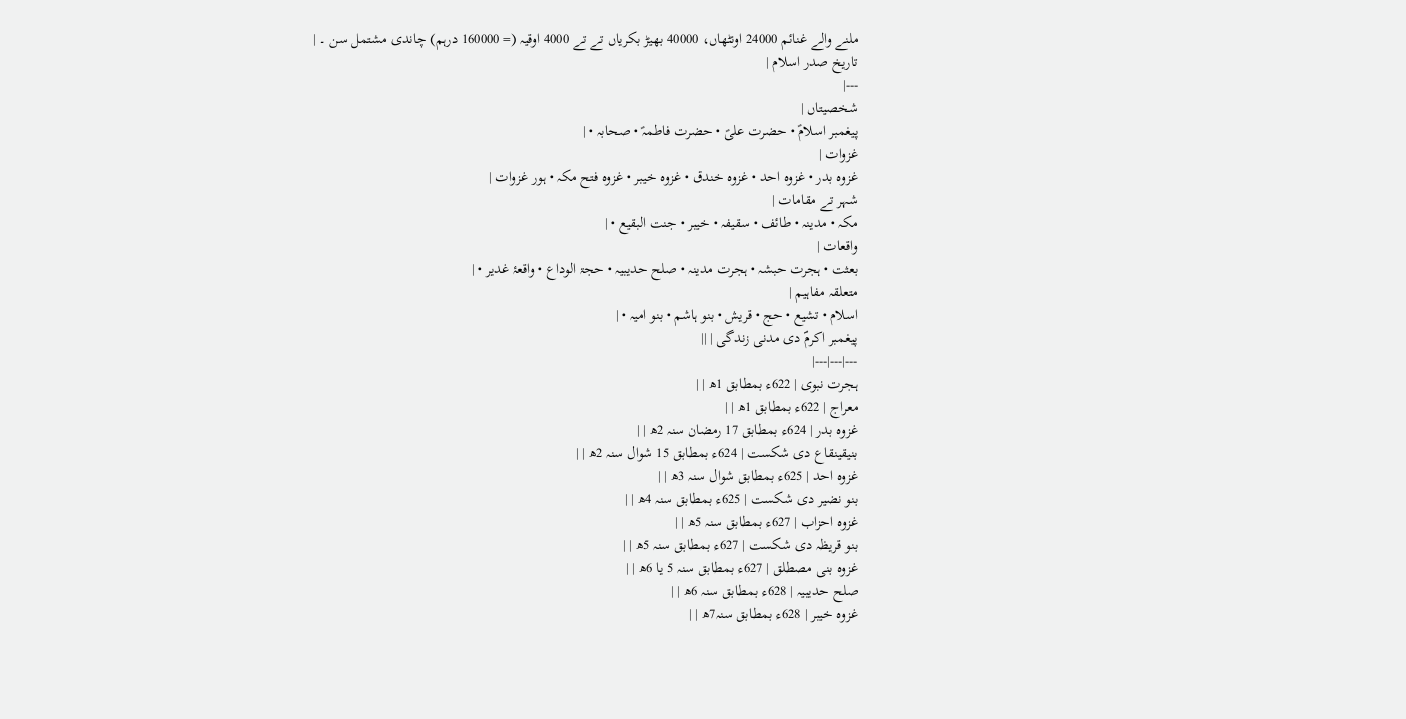ملنے والے غنائم 24000 اونٹھاں، 40000 بھیڑ بکریاں تے تے 4000 اوقیہ (= 160000 درہم) چاندی مشتمل سن ۔ |
تاریخ صدر اسلام |
---|
شخصیتاں |
پیغمبر اسلامؑ • حضرت علیؑ • حضرت فاطمہؑ • صحابہ • |
غزوات |
غزوہ بدر • غزوہ احد • غزوہ خندق • غزوہ خیبر • غزوہ فتح مکہ • ہور غزوات |
شہر تے مقامات |
مکہ • مدینہ • طائف • سقیفہ • خیبر • جنت البقیع • |
واقعات |
بعثت • ہجرت حبشہ • ہجرت مدینہ • صلح حدیبیہ • حجۃ الوداع • واقعۂ غدیر • |
متعلقہ مفاہیم |
اسلام • تشیع • حج • قریش • بنو ہاشم • بنو امیہ • |
پیغمبر اکرمؐ دی مدنی زندگی | ||
---|---|---|
ہجرت نبوی | 622ء بمطابق 1ھ | |
معراج | 622ء بمطابق 1ھ | |
غزوہ بدر | 624ء بمطابق 17 رمضان سنہ 2ھ | |
بنیقینقاع دی شکست | 624ء بمطابق 15 شوال سنہ 2ھ | |
غزوہ احد | 625ء بمطابق شوال سنہ 3ھ | |
بنو نضیر دی شکست | 625ء بمطابق سنہ 4ھ | |
غزوہ احزاب | 627ء بمطابق سنہ 5ھ | |
بنو قریظہ دی شکست | 627ء بمطابق سنہ 5ھ | |
غزوہ بنی مصطلق | 627ء بمطابق سنہ 5 یا 6ھ | |
صلح حدیبیہ | 628ء بمطابق سنہ 6ھ | |
غزوہ خیبر | 628ء بمطابق سنہ7ھ | |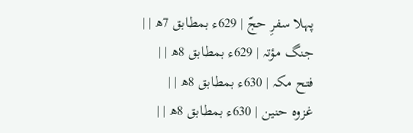پہلا سفرِ حجّ | 629ء بمطابق 7ھ | |
جنگ مؤتہ | 629ء بمطابق 8ھ | |
فتح مکہ | 630ء بمطابق 8ھ | |
غزوہ حنین | 630ء بمطابق 8ھ | |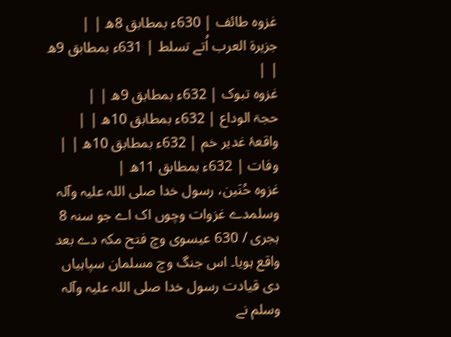غزوہ طائف | 630ء بمطابق 8ھ | |
جزیرة العرب اُتے تسلط | 631ء بمطابق 9ھ | |
غزوہ تبوک | 632ء بمطابق 9ھ | |
حجۃ الوداع | 632ء بمطابق 10ھ | |
واقعۂ غدیر خم | 632ء بمطابق 10ھ | |
وفات | 632ء بمطابق 11ھ |
غزوہ حُنَین، رسول خدا صلی اللہ علیہ وآلہ وسلمدے غزوات وچوں اک اے جو سنہ 8 ہجری / 630 عیسوی وچ فتح مکہ دے بعد واقع ہويا۔ اس جنگ وچ مسلمان سپاہیاں دی قیادت رسول خدا صلی اللہ علیہ وآلہ وسلم نے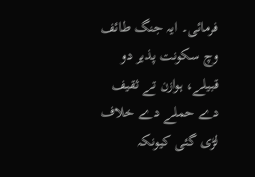فرمائی۔ ایہ جنگ طائف وچ سکونت پذیر دو قبیلے، ہوازن تے ثقیف دے حملے دے خلاف لڑی گئی کیونکہ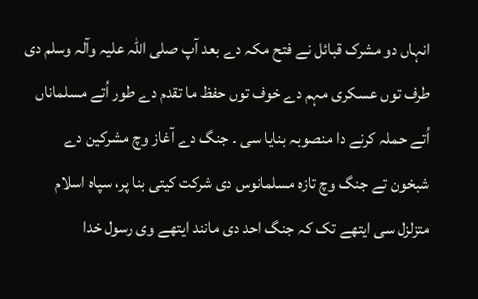انہاں دو مشرک قبائل نے فتح مکہ دے بعد آپ صلی اللہ علیہ وآلہ وسلم دی طرف توں عسکری مہم دے خوف توں حفظ ما تقدم دے طور اُتے مسلماناں اُتے حملہ کرنے دا منصوبہ بنایا سی ۔ جنگ دے آغاز وچ مشرکین دے شبخون تے جنگ وچ تازہ مسلمانوس دی شرکت کيتی بنا پر، سپاہ اسلام متزلزل سی ایتھے تک کہ جنگ احد دی مانند ایتھے وی رسول خدا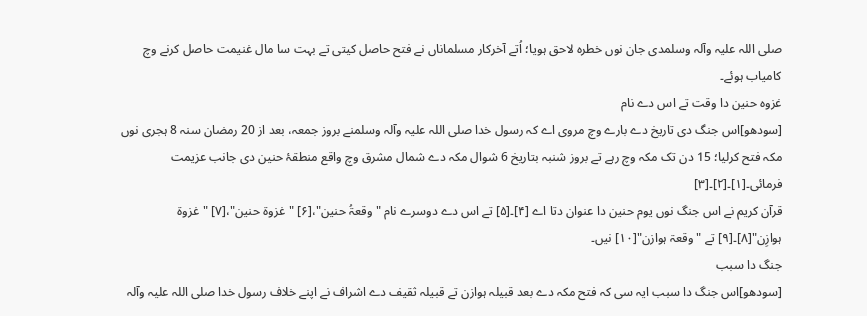صلی اللہ علیہ وآلہ وسلمدی جان نوں خطرہ لاحق ہويا؛ اُتے آخرکار مسلماناں نے فتح حاصل کيتی تے بہت سا مال غنیمت حاصل کرنے وچ کامیاب ہوئے۔
غزوہ حنین دا وقت تے اس دے نام
[سودھو]اس جنگ دی تاریخ دے بارے وچ مروی اے کہ رسول خدا صلی اللہ علیہ وآلہ وسلمنے بروز جمعہ، بعد از 20 رمضان سنہ 8 ہجری نوں مکہ فتح کرلیا؛ 15 دن تک مکہ وچ رہے تے بروز شنبہ بتاریخ 6 شوال مکہ دے شمال مشرق وچ واقع منطقۂ حنین دی جانب عزیمت فرمائی۔[۱]۔[۲]۔[۳]
قرآن کریم نے اس جنگ نوں یوم حنین دا عنوان دتا اے [۴]۔[۵] تے اس دے دوسرے نام "وقعۃُ حنین"،[۶] "غزوۃ حنین"،[۷] "غزوۃ ہوازِن"[۸]۔[۹] تے "وقعۃ ہوازن"[۱۰] نيں۔
جنگ دا سبب
[سودھو]اس جنگ دا سبب ایہ سی کہ فتح مکہ دے بعد قبیلہ ہوازن تے قبیلہ ثقیف دے اشراف نے اپنے خلاف رسول خدا صلی اللہ علیہ وآلہ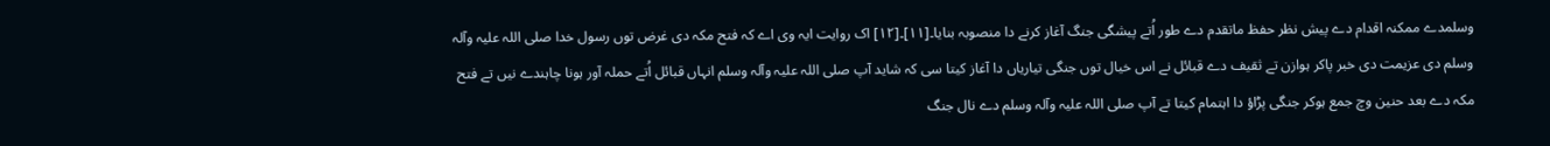وسلمدے ممکنہ اقدام دے پیش نظر حفظ ماتقدم دے طور اُتے پیشگی جنگ آغاز کرنے دا منصوبہ بنایا۔[۱۱]۔[۱۲] اک روایت ایہ وی اے کہ فتح مکہ دی غرض توں رسول خدا صلی اللہ علیہ وآلہ وسلم دی عزيمت دی خبر پاکر ہوازن تے ثقیف دے قبائل نے اس خیال توں جنگی تیاریاں دا آغاز کیتا سی کہ شاید آپ صلی اللہ علیہ وآلہ وسلم انہاں قبائل اُتے حملہ آور ہونا چاہندے نيں تے فتح مکہ دے بعد حنین وچ جمع ہوکر جنگی پڑاؤ دا اہتمام کیتا تے آپ صلی اللہ علیہ وآلہ وسلم دے نال جنگ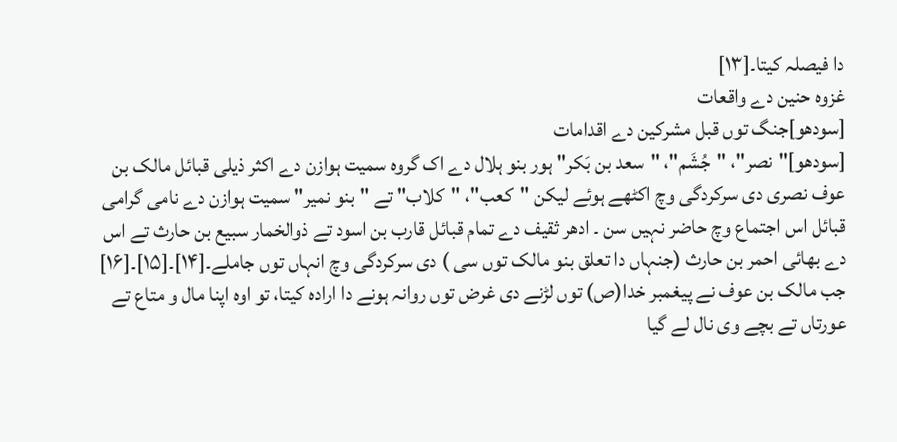دا فیصلہ کیتا۔[۱۳]
غزوہ حنین دے واقعات
[سودھو]جنگ توں قبل مشرکین دے اقدامات
[سودھو]"نصر"، "جُشَم"، "سعد بن بَکر" ہور بنو ہلال دے اک گروہ سمیت ہوازن دے اکثر ذیلی قبائل مالک بن عوف نصری دی سرکردگی وچ اکٹھے ہوئے لیکن "کعب"، "کلاب" تے "بنو نمیر" سمیت ہوازن دے نامی گرامی قبائل اس اجتماع وچ حاضر نہيں سن ۔ ادھر ثقیف دے تمام قبائل قارب بن اسود تے ذوالخمار سبیع بن حارث تے اس دے بھائی احمر بن حارث (جنہاں دا تعلق بنو مالک توں سی ) دی سرکردگی وچ انہاں توں جاملے۔[۱۴]۔[۱۵]۔[۱۶]
جب مالک بن عوف نے پیغمبر خدا(ص) توں لڑنے دی غرض توں روانہ ہونے دا ارادہ کیتا، تو اوہ اپنا مال و متاع تے عورتاں تے بچے وی نال لے گیا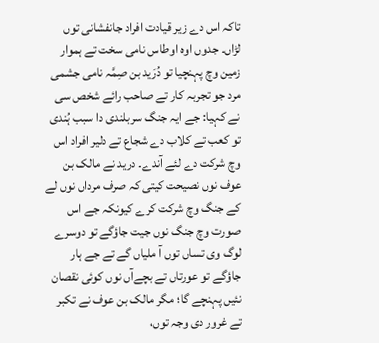تاکہ اس دے زیر قیادت افراد جانفشانی توں لڑاں۔ جدوں اوہ اوطاس نامی سخت تے ہموار زمین وچ پہنچیا تو دُرَید بن صِمَّہ نامی جشمی مرد جو تجربہ کار تے صاحب رائے شخص سی نے کہیا: جے ایہ جنگ سربلندی دا سبب ہُندی تو کعب تے کلاب دے شجاع تے دلیر افراد اس وچ شرکت دے لئے آندے۔ درید نے مالک بن عوف نوں نصیحت کيتی کہ صرف مرداں نوں لے کے جنگ وچ شرکت کرے کیونکہ جے اس صورت وچ جنگ نوں جیت جاؤگے تو دوسرے لوگ وی تساں توں آ ملیاں گے تے جے ہار جاؤگے تو عورتاں تے بچےآں نوں کوئی نقصان نئيں پہنچے گا؛ مگر مالک بن عوف نے تکبر تے غرور دی وجہ توں،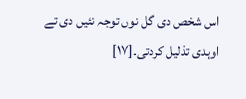اس شخص دی گل نوں توجہ نئيں دی تے اوہدی تذلیل کردتی۔[۱۷]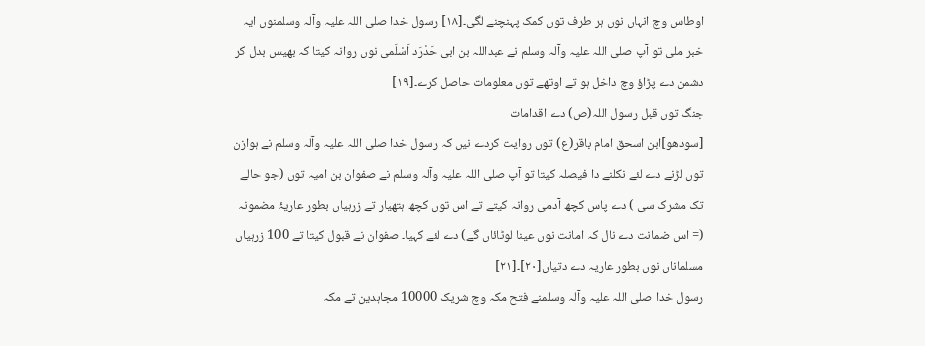اوطاس وچ انہاں نوں ہر طرف توں کمک پہنچنے لگی۔[۱۸] رسول خدا صلی اللہ علیہ وآلہ وسلمنوں ایہ خبر ملی تو آپ صلی اللہ علیہ وآلہ وسلم نے عبداللہ بن ابی حَدْرَد اَسْلَمی نوں روانہ کیتا کہ بھیس بدل کر دشمن دے پڑاؤ وچ داخل ہو تے اوتھے توں معلومات حاصل کرے۔[۱۹]
جنگ توں قبل رسول اللہ(ص) دے اقدامات
[سودھو]ابن اسحق امام باقر(ع) توں روایت کردے نيں کہ رسول خدا صلی اللہ علیہ وآلہ وسلم نے ہوازن توں لڑنے دے لئے نکلنے دا فیصلہ کیتا تو آپ صلی اللہ علیہ وآلہ وسلم نے صفوان بن امیہ توں (جو حالے تک مشرک سی ) دے پاس کچھ آدمی روانہ کيتے تے اس توں کچھ ہتھیار تے زرہیاں بطور عاریۂ مضمونہ (= اس ضمانت دے نال کہ امانت نوں عینا لوٹائاں گے) دے لئے کہیا۔ صفوان نے قبول کیتا تے 100 زرہیاں مسلماناں نوں بطور عاریہ دے دتیاں[۲۰]۔[۲۱]
رسول خدا صلی اللہ علیہ وآلہ وسلمنے فتح مکہ وچ شریک 10000 مجاہدین تے مکہ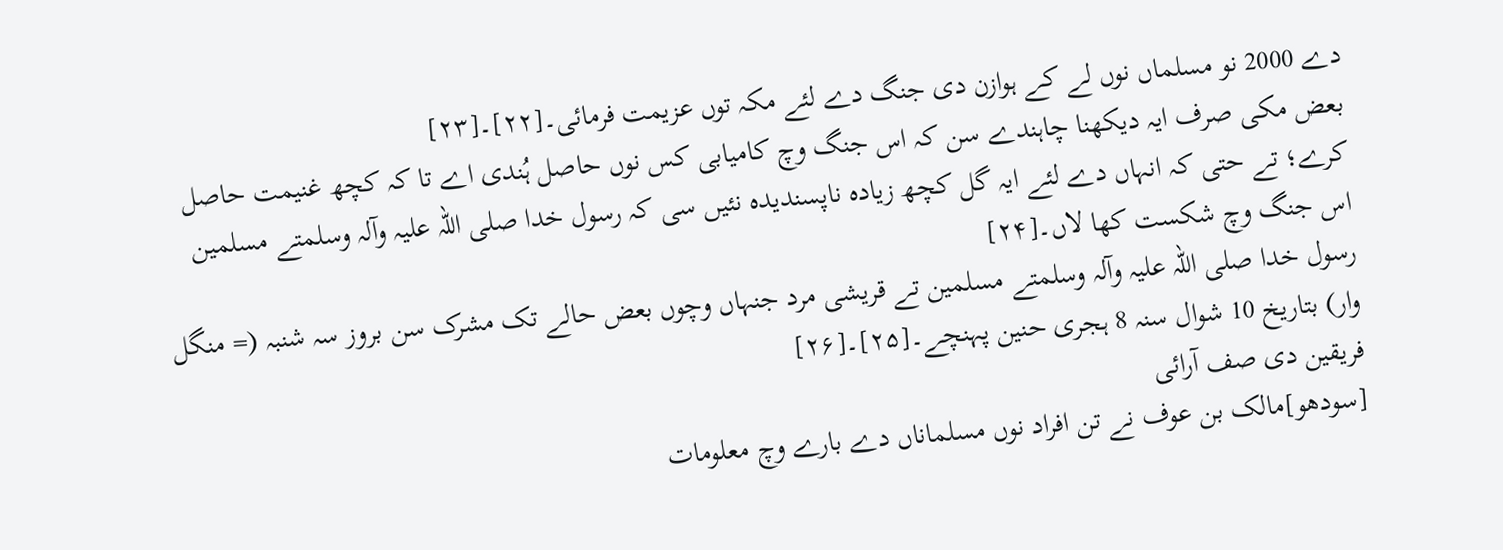دے 2000 نو مسلماں نوں لے کے ہوازن دی جنگ دے لئے مکہ توں عزیمت فرمائی۔[۲۲]۔[۲۳]
بعض مکی صرف ایہ دیکھنا چاہندے سن کہ اس جنگ وچ کامیابی کس نوں حاصل ہُندی اے تا کہ کچھ غنیمت حاصل کرے؛ تے حتی کہ انہاں دے لئے ایہ گل کچھ زیادہ ناپسندیدہ نئيں سی کہ رسول خدا صلی اللہ علیہ وآلہ وسلمتے مسلمین اس جنگ وچ شکست کھا لاں۔[۲۴]
رسول خدا صلی اللہ علیہ وآلہ وسلمتے مسلمین تے قریشی مرد جنہاں وچوں بعض حالے تک مشرک سن بروز سہ شنبہ (= منگل وار) بتاریخ 10 شوال سنہ 8 ہجری حنین پہنچے۔[۲۵]۔[۲۶]
فریقین دی صف آرائی
[سودھو]مالک بن عوف نے تن افراد نوں مسلماناں دے بارے وچ معلومات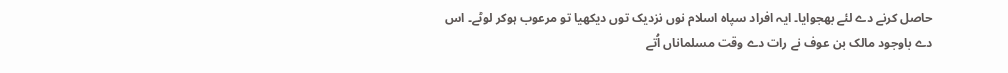حاصل کرنے دے لئے بھجوایا۔ ایہ افراد سپاہ اسلام نوں نزدیک توں دیکھیا تو مرعوب ہوکر لوٹے۔ اس دے باوجود مالک بن عوف نے رات دے وقت مسلماناں اُتے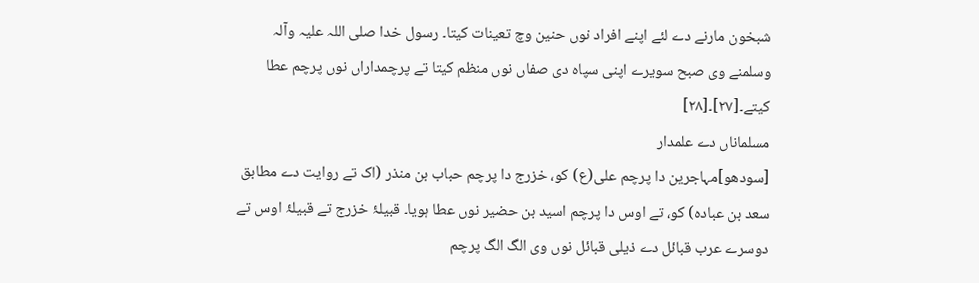شبخون مارنے دے لئے اپنے افراد نوں حنین وچ تعینات کیتا۔ رسول خدا صلی اللہ علیہ وآلہ وسلمنے وی صبح سویرے اپنی سپاہ دی صفاں نوں منظم کیتا تے پرچمداراں نوں پرچم عطا کيتے۔[۲۷]۔[۲۸]
مسلماناں دے علمدار
[سودھو]مہاجرین دا پرچم علی(ع) کو، خزرج دا پرچم حباب بن منذر (اک تے روایت دے مطابق سعد بن عبادہ) کو، تے اوس دا پرچم اسید بن حضیر نوں عطا ہويا۔ قبیلۂ خزرج تے قبیلۂ اوس تے دوسرے عرب قبائل دے ذیلی قبائل نوں وی الگ الگ پرچم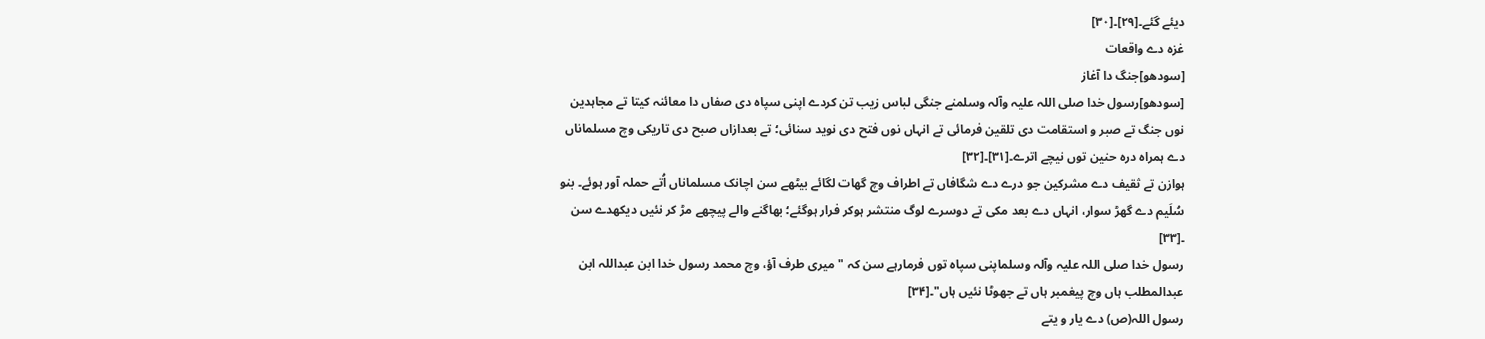دیئے گئے۔[۲۹]۔[۳۰]
غزہ دے واقعات
[سودھو]جنگ دا آغاز
[سودھو]رسول خدا صلی اللہ علیہ وآلہ وسلمنے جنگی لباس زیب تن کردے اپنی سپاہ دی صفاں دا معائنہ کیتا تے مجاہدین نوں جنگ تے صبر و استقامت دی تلقین فرمائی تے انہاں نوں فتح دی نوید سنائی؛ تے بعدازاں صبح دی تاریکی وچ مسلماناں دے ہمراہ درہ حنین توں نیچے اترے۔[۳۱]۔[۳۲]
ہوازن تے ثقیف دے مشرکین جو درے دے شگافاں تے اطراف وچ گھات لگائے بیٹھے سن اچانک مسلماناں اُتے حملہ آور ہوئے۔ بنو سُلَیم دے گھڑ سوار، انہاں دے بعد مکی تے دوسرے لوگ منتشر ہوکر فرار ہوگئے؛ بھاگنے والے پیچھے مڑ کر نئيں دیکھدے سن ۔[۳۳]
رسول خدا صلی اللہ علیہ وآلہ وسلماپنی سپاہ توں فرمارہے سن کہ "میری طرف آؤ، وچ محمد رسول خدا ابن عبداللہ ابن عبدالمطلب ہاں وچ پیغمبر ہاں تے جھوٹا نئيں ہاں"۔[۳۴]
رسول اللہ(ص) دے یار و یتے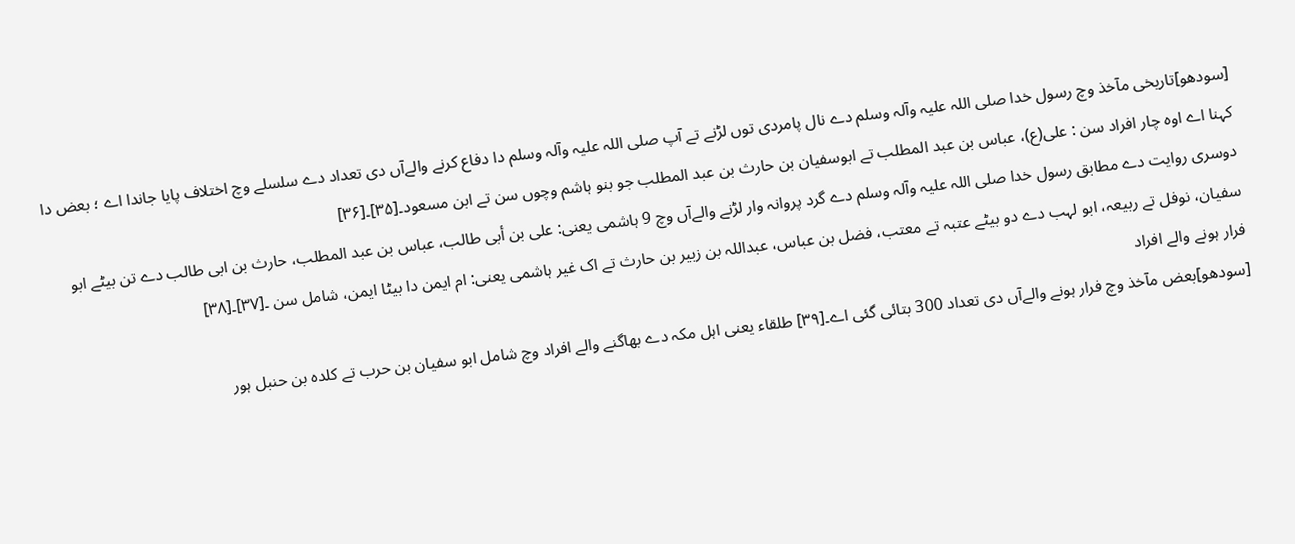[سودھو]تاریخی مآخذ وچ رسول خدا صلی اللہ علیہ وآلہ وسلم دے نال پامردی توں لڑنے تے آپ صلی اللہ علیہ وآلہ وسلم دا دفاع کرنے والےآں دی تعداد دے سلسلے وچ اختلاف پایا جاندا اے ؛ بعض دا کہنا اے اوہ چار افراد سن : علی(ع)، عباس بن عبد المطلب تے ابوسفیان بن حارث بن عبد المطلب جو بنو ہاشم وچوں سن تے ابن مسعود۔[۳۵]۔[۳۶]
دوسری روایت دے مطابق رسول خدا صلی اللہ علیہ وآلہ وسلم دے گرد پروانہ وار لڑنے والےآں وچ 9 ہاشمی یعنی: علی بن أبی طالب، عباس بن عبد المطلب، حارث بن ابی طالب دے تن بیٹے ابو سفیان، نوفل تے ربیعہ، ابو لہب دے دو بیٹے عتبہ تے معتب، فضل بن عباس، عبداللہ بن زبیر بن حارث تے اک غیر ہاشمی یعنی: ام ایمن دا بیٹا ایمن، شامل سن ۔[۳۷]۔[۳۸]
فرار ہونے والے افراد
[سودھو]بعض مآخذ وچ فرار ہونے والےآں دی تعداد 300 بتائی گئی اے۔[۳۹] طلقاء یعنی اہل مکہ دے بھاگنے والے افراد وچ شامل ابو سفیان بن حرب تے کلدہ بن حنبل ہور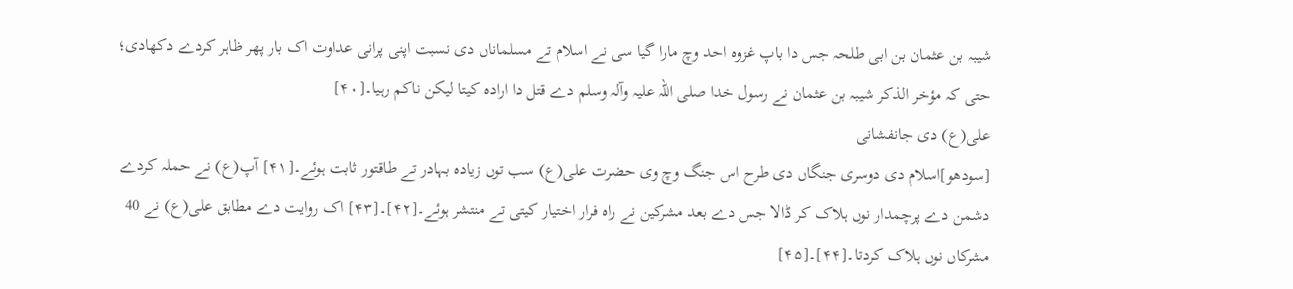شیبہ بن عثمان بن ابی طلحہ جس دا باپ غزوہ احد وچ مارا گیا سی نے اسلام تے مسلماناں دی نسبت اپنی پرانی عداوت اک بار پھر ظاہر کردے دکھادی؛ حتی کہ مؤخر الذکر شیبہ بن عثمان نے رسول خدا صلی اللہ علیہ وآلہ وسلم دے قتل دا ارادہ کیتا لیکن ناکم رہیا۔[۴۰]
علی(ع) دی جانفشانی
[سودھو]اسلام دی دوسری جنگاں دی طرح اس جنگ وچ وی حضرت علی(ع) سب توں زیادہ بہادر تے طاقتور ثابت ہوئے۔[۴۱] آپ(ع) نے حملہ کردے دشمن دے پرچمدار نوں ہلاک کر ڈالا جس دے بعد مشرکین نے راہ فرار اختیار کيتی تے منتشر ہوئے۔[۴۲]۔[۴۳] اک روایت دے مطابق علی(ع) نے 40 مشرکاں نوں ہلاک کردتا۔[۴۴]۔[۴۵]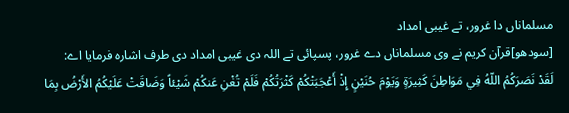مسلماناں دا غرور، تے غیبی امداد
[سودھو]قرآن کریم نے وی مسلماناں دے غرور، پسپائی تے اللہ دی غیبی امداد دی طرف اشارہ فرمایا اے:
لَقَدْ نَصَرَكُمُ اللّهُ فِي مَوَاطِنَ كَثِيرَةٍ وَيَوْمَ حُنَيْنٍ إِذْ أَعْجَبَتْكُمْ كَثْرَتُكُمْ فَلَمْ تُغْنِ عَنكُمْ شَيْئاً وَضَاقَتْ عَلَيْكُمُ الأَرْضُ بِمَا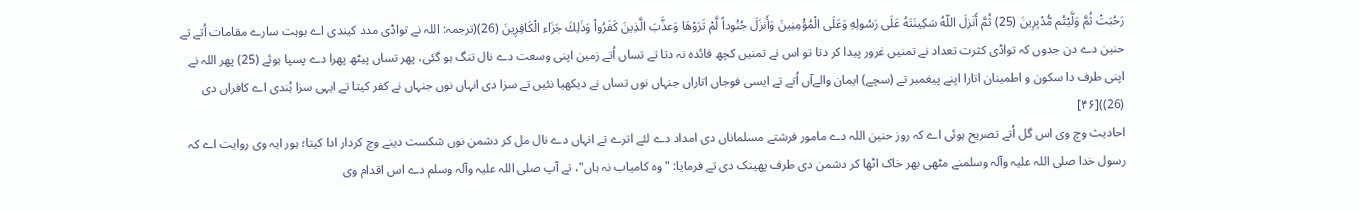رَحُبَتْ ثُمَّ وَلَّيْتُم مُّدْبِرِينَ (25) ثُمَّ أَنَزلَ اللّهُ سَكِينَتَهُ عَلَى رَسُولِهِ وَعَلَى الْمُؤْمِنِينَ وَأَنزَلَ جُنُوداً لَّمْ تَرَوْهَا وَعذَّبَ الَّذِينَ كَفَرُواْ وَذَلِكَ جَزَاء الْكَافِرِينَ (26)(ترجمہ: اللہ نے تواڈی مدد کیندی اے بوہت سارے مقامات اُتے تے حنین دے دن جدوں کہ تواڈی کثرت تعداد نے تمنيں غرور پیدا کر دتا تو اس نے تمنيں کچھ فائدہ نہ دتا تے تساں اُتے زمین اپنی وسعت دے نال تنگ ہو گئی، پھر تساں پیٹھ پھرا دے پسپا ہوئے (25) پھر اللہ نے اپنی طرف دا سکون و اطمینان اتارا اپنے پیغمبر تے (سچے) ایمان والےآں اُتے تے ایسی فوجاں اتاراں جنہاں نوں تساں نے دیکھیا نئيں تے سزا دی انہاں نوں جنہاں نے کفر کیتا تے ایہی سزا ہُندی اے کافراں دی (26))[۴۶]
احادیث وچ وی اس گل اُتے تصریح ہوئی اے کہ روز حنین اللہ دے مامور فرشتے مسلماناں دی امداد دے لئے اترے تے انہاں دے نال مل کر دشمن نوں شکست دینے وچ کردار ادا کیتا؛ ہور ایہ وی روایت اے کہ رسول خدا صلی اللہ علیہ وآلہ وسلمنے مٹھی بھر خاک اٹھا کر دشمن دی طرف پھینک دی تے فرمایا: "وہ کامیاب نہ ہاں"، تے آپ صلی اللہ علیہ وآلہ وسلم دے اس اقدام وی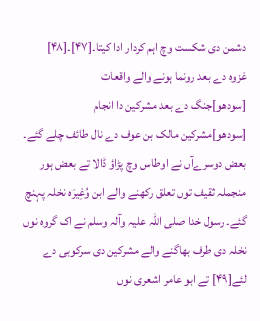دشمن دی شکست وچ اہم کردار ادا کیتا۔[۴۷]۔[۴۸]
غزوہ دے بعد رونما ہونے والے واقعات
[سودھو]جنگ دے بعد مشرکین دا انجام
[سودھو]مشرکین مالک بن عوف دے نال طائف چلے گئے۔ بعض دوسرےآں نے اوطاس وچ پڑاؤ ڈالا تے بعض ہور منجملہ ثقیف توں تعلق رکھنے والے ابن وُغِیرَہ نخلہ پہنچ گئے۔ رسول خدا صلی اللہ علیہ وآلہ وسلم نے اک گروہ نوں نخلہ دی طرف بھاگنے والے مشرکین دی سرکوبی دے لئے[۴۹] تے ابو عامر اشعری نوں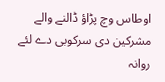اوطاس وچ پڑاؤ ڈالنے والے مشرکین دی سرکوبی دے لئے روانہ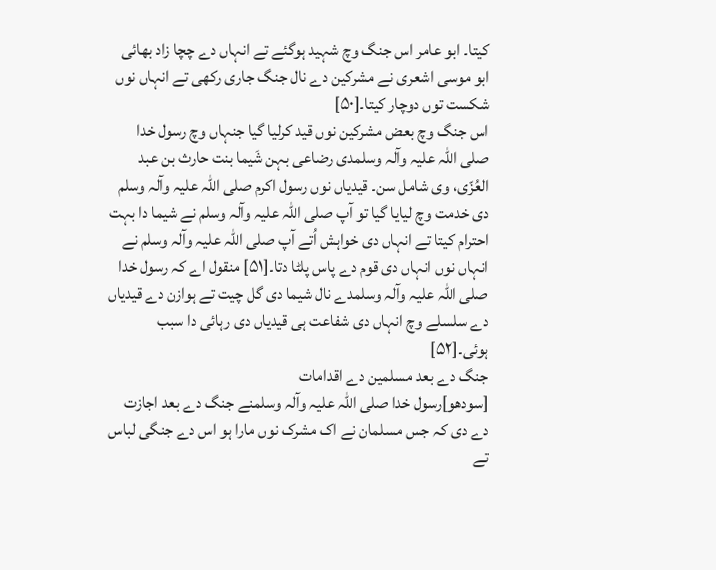کیتا۔ ابو عامر اس جنگ وچ شہید ہوگئے تے انہاں دے چچا زاد بھائی ابو موسی اشعری نے مشرکین دے نال جنگ جاری رکھی تے انہاں نوں شکست توں دوچار کیتا۔[۵۰]
اس جنگ وچ بعض مشرکین نوں قید کرلیا گیا جنہاں وچ رسول خدا صلی اللہ علیہ وآلہ وسلمدی رضاعی بہن شَیما بنت حارث بن عبد العُزّی، وی شامل سن۔ قیدیاں نوں رسول اکرم صلی اللہ علیہ وآلہ وسلم دی خدمت وچ لیایا گیا تو آپ صلی اللہ علیہ وآلہ وسلم نے شیما دا بہت احترام کیتا تے انہاں دی خواہش اُتے آپ صلی اللہ علیہ وآلہ وسلم نے انہاں نوں انہاں دی قوم دے پاس پلٹا دتا۔[۵۱] منقول اے کہ رسول خدا صلی اللہ علیہ وآلہ وسلمدے نال شیما دی گل چیت تے ہوازن دے قیدیاں دے سلسلے وچ انہاں دی شفاعت ہی قیدیاں دی رہائی دا سبب ہوئی۔[۵۲]
جنگ دے بعد مسلمین دے اقدامات
[سودھو]رسول خدا صلی اللہ علیہ وآلہ وسلمنے جنگ دے بعد اجازت دے دی کہ جس مسلمان نے اک مشرک نوں مارا ہو اس دے جنگی لباس تے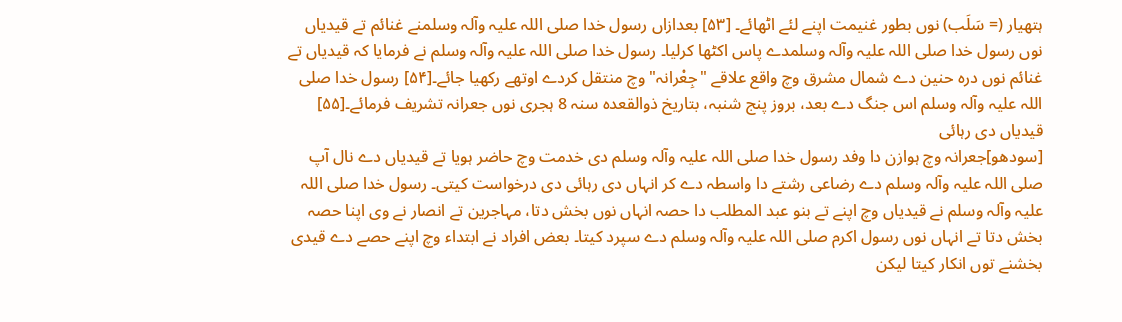ہتھیار (= سَلَب) نوں بطور غنیمت اپنے لئے اٹھائے۔ [۵۳] بعدازاں رسول خدا صلی اللہ علیہ وآلہ وسلمنے غنائم تے قیدیاں نوں رسول خدا صلی اللہ علیہ وآلہ وسلمدے پاس اکٹھا کرلیا۔ رسول خدا صلی اللہ علیہ وآلہ وسلم نے فرمایا کہ قیدیاں تے غنائم نوں درہ حنین دے شمال مشرق وچ واقع علاقے "جِعْرانہ" وچ منتقل کردے اوتھے رکھیا جائے۔[۵۴] رسول خدا صلی اللہ علیہ وآلہ وسلم اس جنگ دے بعد، بروز پنج شنبہ، بتاریخ ذوالقعدہ سنہ 8 ہجری نوں جعرانہ تشریف فرمائے۔[۵۵]
قیدیاں دی رہائی
[سودھو]جعرانہ وچ ہوازن دا وفد رسول خدا صلی اللہ علیہ وآلہ وسلم دی خدمت وچ حاضر ہويا تے قیدیاں دے نال آپ صلی اللہ علیہ وآلہ وسلم دے رضاعی رشتے دا واسطہ دے کر انہاں دی رہائی دی درخواست کيتی۔ رسول خدا صلی اللہ علیہ وآلہ وسلم نے قیدیاں وچ اپنے تے بنو عبد المطلب دا حصہ انہاں نوں بخش دتا، مہاجرین تے انصار نے وی اپنا حصہ بخش دتا تے انہاں نوں رسول اکرم صلی اللہ علیہ وآلہ وسلم دے سپرد کیتا۔ بعض افراد نے ابتداء وچ اپنے حصے دے قیدی بخشنے توں انکار کیتا لیکن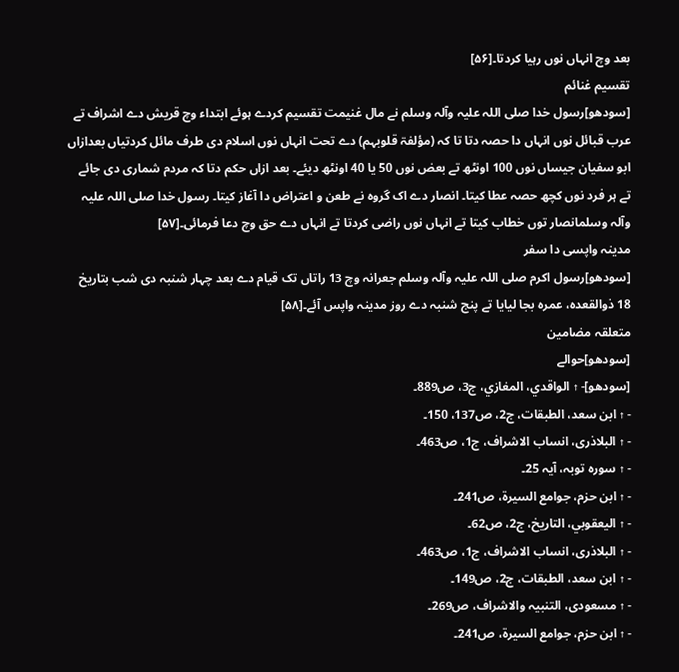بعد وچ انہاں نوں رہیا کردتا۔[۵۶]
تقسیم غنائم
[سودھو]رسول خدا صلی اللہ علیہ وآلہ وسلم نے مال غنیمت تقسیم کردے ہوئے ابتداء وچ قریش دے اشراف تے عرب قبائل نوں انہاں دا حصہ دتا تا کہ (مؤلفۃ قلوبہم) دے تحت انہاں نوں اسلام دی طرف مائل کردتیاں بعدازاں ابو سفیان جیساں نوں 100 اونٹھ تے بعض نوں 50 یا 40 اونٹھ دیئے۔ بعد ازاں حکم دتا کہ مردم شماری دی جائے تے ہر فرد نوں کچھ حصہ عطا کیتا۔ انصار دے اک گروہ نے طعن و اعتراض دا آغاز کیتا۔ رسول خدا صلی اللہ علیہ وآلہ وسلمانصار توں خطاب کیتا تے انہاں نوں راضی کردتا تے انہاں دے حق وچ دعا فرمائی۔[۵۷]
مدینہ واپسی دا سفر
[سودھو]رسول اکرم صلی اللہ علیہ وآلہ وسلم جعرانہ وچ 13 راتاں تک قیام دے بعد چہار شنبہ دی شب بتاریخ 18 ذوالقعدہ، عمرہ بجا لیایا تے پنج شنبہ دے روز مدینہ واپس آئے۔[۵۸]
متعلقہ مضامین
[سودھو]حوالے
[سودھو]- ↑ الواقدي، المغازي، ج3، ص889۔
- ↑ ابن سعد، الطبقات، ج2، ص137، 150۔
- ↑ البلاذری، انساب الاشراف، ج1، ص463۔
- ↑ سورہ توبہ، آیہ 25۔
- ↑ ابن حزم، جوامع السیرۃ، ص241۔
- ↑ اليعقوبي، التاريخ، ج2، ص62۔
- ↑ البلاذری، انساب الاشراف، ج1، ص463۔
- ↑ ابن سعد، الطبقات، ج2، ص149۔
- ↑ مسعودی، التنبیہ والاشراف، ص269۔
- ↑ ابن حزم، جوامع السیرۃ، ص241۔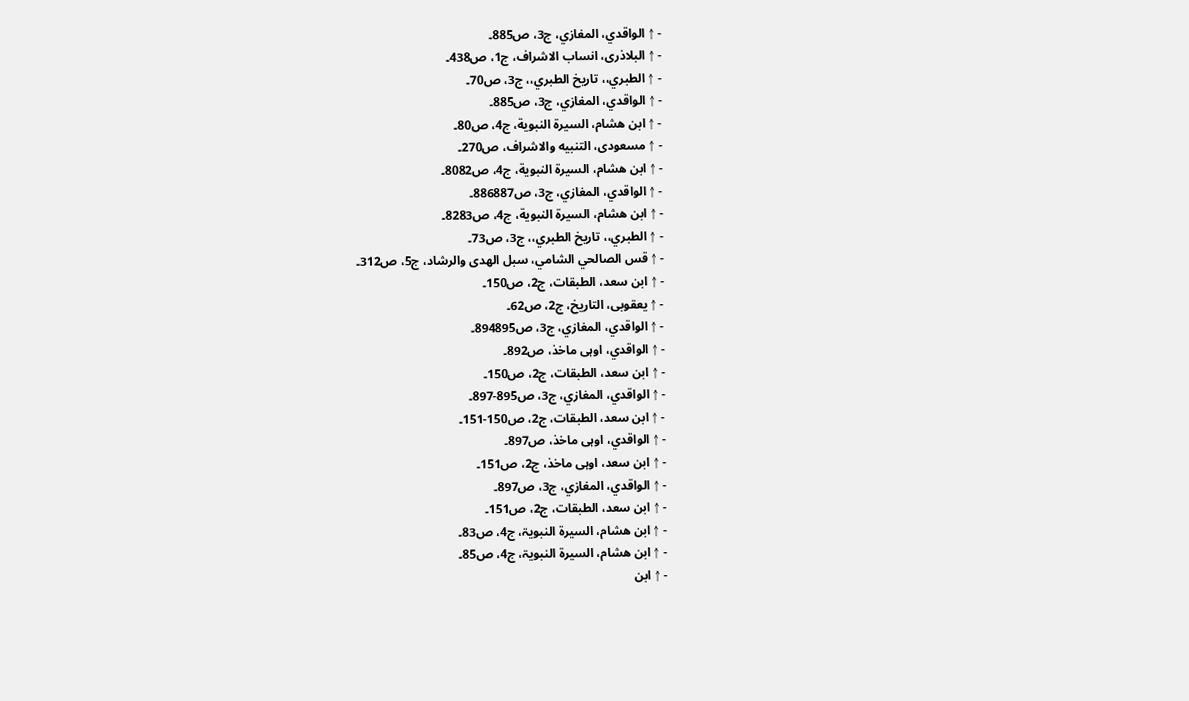- ↑ الواقدي، المغازي، ج3، ص885۔
- ↑ البلاذری، انساب الاشراف، ج1، ص438۔
- ↑ الطبري،، تاریخ الطبري،، ج3، ص70۔
- ↑ الواقدي، المغازي، ج3، ص885۔
- ↑ ابن هشام، السیرة النبویة، ج4، ص80۔
- ↑ مسعودی، التنبیه والاشراف، ص270۔
- ↑ ابن هشام، السیرة النبویة، ج4، ص8082۔
- ↑ الواقدي، المغازي، ج3، ص886887۔
- ↑ ابن هشام، السیرة النبویة، ج4، ص8283۔
- ↑ الطبري،، تاریخ الطبري،، ج3، ص73۔
- ↑ قس الصالحي الشامي، سبل الهدی والرشاد، ج5، ص312۔
- ↑ ابن سعد، الطبقات، ج2، ص150۔
- ↑ یعقوبی، التاريخ، ج2، ص62۔
- ↑ الواقدي، المغازي، ج3، ص894895۔
- ↑ الواقدي، اوہی ماخذ، ص892۔
- ↑ ابن سعد، الطبقات، ج2، ص150۔
- ↑ الواقدي، المغازي، ج3، ص895-897۔
- ↑ ابن سعد، الطبقات، ج2، ص150-151۔
- ↑ الواقدي، اوہی ماخذ، ص897۔
- ↑ ابن سعد، اوہی ماخذ، ج2، ص151۔
- ↑ الواقدي، المغازي، ج3، ص897۔
- ↑ ابن سعد، الطبقات، ج2، ص151۔
- ↑ ابن هشام، السیرۃ النبویۃ، ج4، ص83۔
- ↑ ابن هشام، السیرۃ النبویۃ، ج4، ص85۔
- ↑ ابن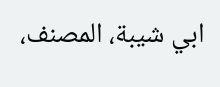ابي شيبة، المصنف،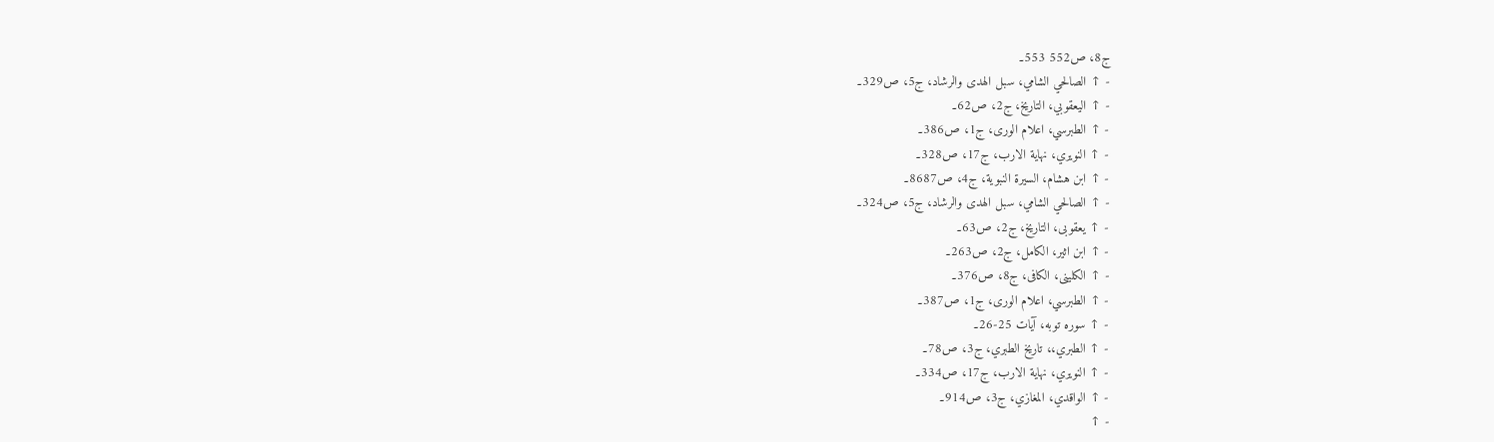ج8، ص552 553۔
- ↑ الصالحي الشامي، سبل الهدی والرشاد، ج5، ص329۔
- ↑ اليعقوبي، التاريخ، ج2، ص62۔
- ↑ الطبرسي، اعلام الوری، ج1، ص386۔
- ↑ النويري، نهایة الارب، ج17، ص328۔
- ↑ ابن هشام، السیرة النبویة، ج4، ص8687۔
- ↑ الصالحي الشامي، سبل الهدی والرشاد، ج5، ص324۔
- ↑ یعقوبی، التاريخ، ج2، ص63۔
- ↑ ابن اثیر، الکامل، ج2، ص263۔
- ↑ الکلینی، الکافی، ج8، ص376۔
- ↑ الطبرسي، اعلام الوری، ج1، ص387۔
- ↑ سوره توبه، آیات 25-26۔
- ↑ الطبري،، تاریخ الطبري، ج3، ص78۔
- ↑ النويري، نهایة الارب، ج17، ص334۔
- ↑ الواقدي، المغازي، ج3، ص914۔
- ↑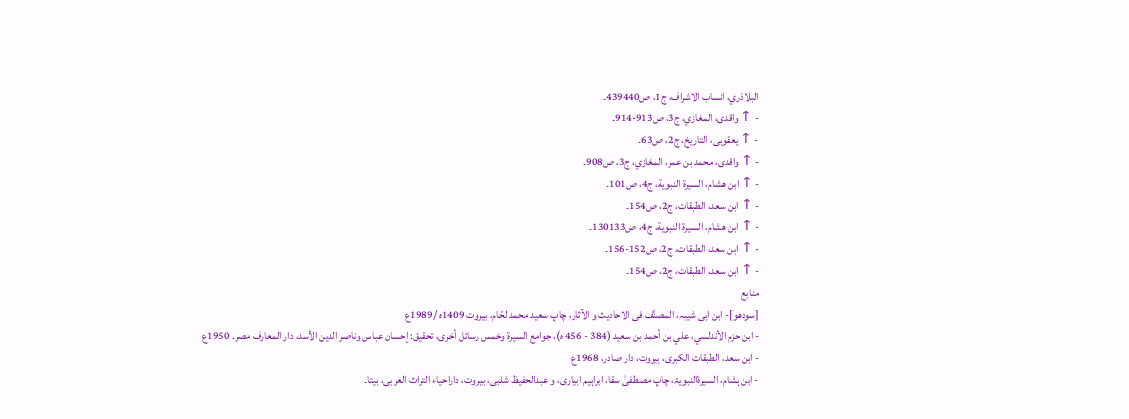البلاذري، انساب الاشراف، ج1، ص439440۔
- ↑ واقدی، المغازي، ج3، ص913-914۔
- ↑ یعقوبی، التاريخ، ج2، ص63۔
- ↑ واقدی، محمد بن عمر، المغازي، ج3، ص908۔
- ↑ ابن هشام، السیرة النبویة، ج4، ص101۔
- ↑ ابن سعد، الطبقات، ج2، ص154۔
- ↑ ابن هشام، السیرة النبویة، ج4، ص130133۔
- ↑ ابن سعد، الطبقات، ج2، ص152-156۔
- ↑ ابن سعد، الطبقات، ج2، ص154۔
منابع
[سودھو]- ابن ابی شیبہ، المصنَّف فی الاحادیث و الآثار، چاپ سعید محمد لحّام، بیروت 1409ہ /1989ع
- ابن حزم الأندلسي، علي بن أحمد بن سعيد (384 - 456 ہ)، جوامع السيرۃ وخمس رسائل أخری، تحقيق: إحسان عباس وناصر الدين الأسد، دار المعارف مصر۔ 1950ع
- ابن سعد، الطبقات الکبری، بیروت، دار صادر، 1968ع
- ابن ہشام، السیرۃالنبویۃ، چاپ مصطفیٰ سقا، ابراہیم ابیاری، و عبدالحفیظ شلبی، بیروت، داراحیاء التراث العربی، بیتا۔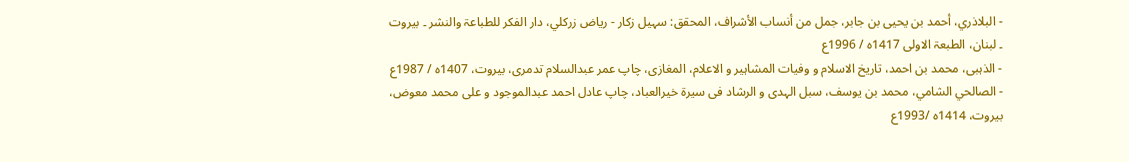- البلاذري، أحمد بن يحيی بن جابر، جمل من أنساب الأشراف، المحقق: سہيل زكار - رياض زركلي، دار الفكر للطباعۃ والنشر ۔ بيروت ۔ لبنان، الطبعۃ الاولی 1417ہ / 1996ع
- الذہبی، محمد بن احمد، تاریخ الاسلام و وفیات المشاہیر و الاعلام، المغازی، چاپ عمر عبدالسلام تدمری، بیروت، 1407ہ / 1987ع
- الصالحي الشامي، محمد بن یوسف، سبل الہدی و الرشاد فی سیرۃ خیرالعباد، چاپ عادل احمد عبدالموجود و علی محمد معوض، بیروت، 1414ہ /1993ع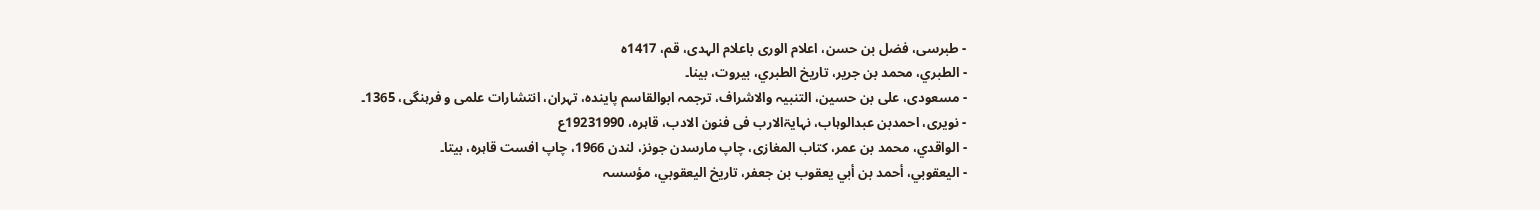- طبرسی، فضل بن حسن، اعلام الوری باعلام الہدی، قم، 1417ہ
- الطبري، محمد بن جریر، تاریخ الطبري، بیروت، بینا۔
- مسعودی، علی بن حسین، التنبیہ والاشراف، ترجمہ ابوالقاسم پایندہ، تہران، انتشارات علمی و فرہنگی، 1365۔
- نویری، احمدبن عبدالوہاب، نہایۃالارب فی فنون الادب، قاہرہ، 19231990ع
- الواقدي، محمد بن عمر، كتاب المغازی، چاپ مارسدن جونز، لندن 1966، چاپ افست قاہرہ، بیتا۔
- اليعقوبي، أحمد بن أبي يعقوب بن جعفر، تاريخ اليعقوبي، مؤسسہ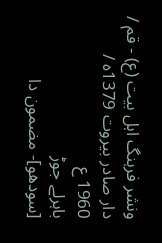ونشر فرہنگ اہل بيت (ع) - قم / دار صادر بيروت 1379ہ / 1960 ع
باہرلے جوڑ
[سودھو]- مضمون دا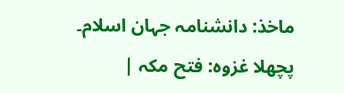ماخذ: دانشنامہ جہان اسلام۔
پچھلا غزوہ: فتح مکہ |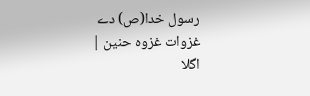رسول خدا(ص) دے غزوات غزوہ حنین |
اگلا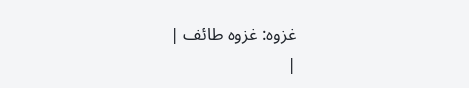غزوہ: غزوہ طائف |
|